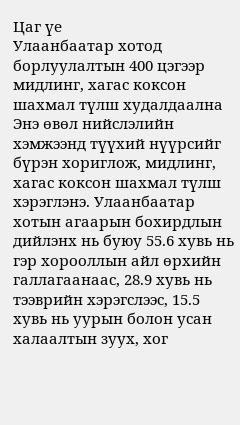Цаг үе
Улаанбаатар хотод борлуулалтын 400 цэгээр мидлинг, хагас коксон шахмал түлш худалдаална
Энэ өвөл нийслэлийн хэмжээнд түүхий нүүрсийг бүрэн хориглож, мидлинг, хагас коксон шахмал түлш хэрэглэнэ. Улаанбаатар хотын агаарын бохирдлын дийлэнх нь буюу 55.6 хувь нь гэр хорооллын айл өрхийн галлагаанаас, 28.9 хувь нь тээврийн хэрэгслээс, 15.5 хувь нь уурын болон усан халаалтын зуух, хог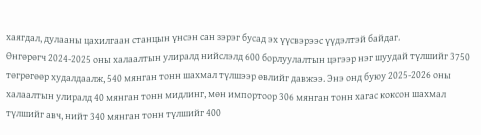хаягдал, дулааны цахилгаан станцын үнсэн сан зэрэг бусад эх үүсвэрээс үүдэлтэй байдаг.
Өнгөрөгч 2024-2025 оны халаалтын улиралд нийслэлд 600 борлуулалтын цэгээр нэг шуудай түлшийг 3750 төгрөгөөр худалдаалж, 540 мянган тонн шахмал түлшээр өвлийг давжээ. Энэ онд буюу 2025-2026 оны халаалтын улиралд 40 мянган тонн мидлинг, мөн импортоор 306 мянган тонн хагас коксон шахмал түлшийг авч, нийт 340 мянган тонн түлшийг 400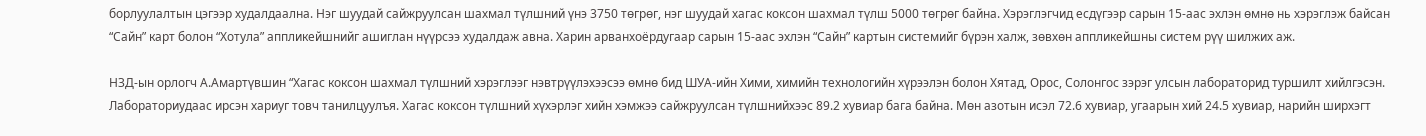борлуулалтын цэгээр худалдаална. Нэг шуудай сайжруулсан шахмал түлшний үнэ 3750 төгрөг, нэг шуудай хагас коксон шахмал түлш 5000 төгрөг байна. Хэрэглэгчид есдүгээр сарын 15-аас эхлэн өмнө нь хэрэглэж байсан “Сайн” карт болон “Хотула” аппликейшнийг ашиглан нүүрсээ худалдаж авна. Харин арванхоёрдугаар сарын 15-аас эхлэн “Сайн” картын системийг бүрэн халж, зөвхөн аппликейшны систем рүү шилжих аж.

НЗД-ын орлогч А.Амартүвшин “Хагас коксон шахмал түлшний хэрэглээг нэвтрүүлэхээсээ өмнө бид ШУА-ийн Хими, химийн технологийн хүрээлэн болон Хятад, Орос, Солонгос зэрэг улсын лабораторид туршилт хийлгэсэн. Лабораториудаас ирсэн хариуг товч танилцуулъя. Хагас коксон түлшний хүхэрлэг хийн хэмжээ сайжруулсан түлшнийхээс 89.2 хувиар бага байна. Мөн азотын исэл 72.6 хувиар, угаарын хий 24.5 хувиар, нарийн ширхэгт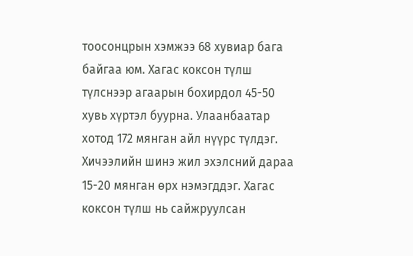тоосонцрын хэмжээ 68 хувиар бага байгаа юм. Хагас коксон түлш түлснээр агаарын бохирдол 45-50 хувь хүртэл буурна. Улаанбаатар хотод 172 мянган айл нүүрс түлдэг. Хичээлийн шинэ жил эхэлсний дараа 15-20 мянган өрх нэмэгддэг. Хагас коксон түлш нь сайжруулсан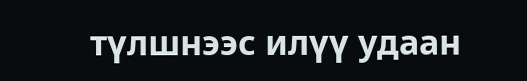түлшнээс илүү удаан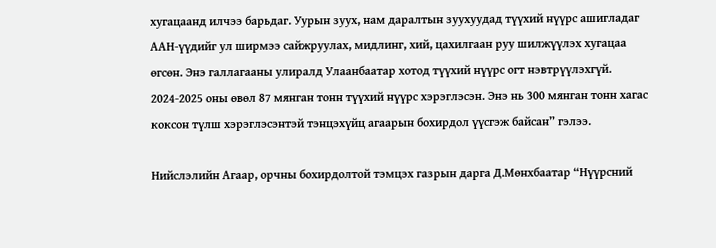хугацаанд илчээ барьдаг. Уурын зуух, нам даралтын зуухуудад түүхий нүүрс ашигладаг ААН-үүдийг ул ширмээ сайжруулах, мидлинг, хий, цахилгаан руу шилжүүлэх хугацаа өгсөн. Энэ галлагааны улиралд Улаанбаатар хотод түүхий нүүрс огт нэвтрүүлэхгүй. 2024-2025 оны өвөл 87 мянган тонн түүхий нүүрс хэрэглэсэн. Энэ нь 300 мянган тонн хагас коксон түлш хэрэглэсэнтэй тэнцэхүйц агаарын бохирдол үүсгэж байсан” гэлээ.

Нийслэлийн Агаар, орчны бохирдолтой тэмцэх газрын дарга Д.Мөнхбаатар “Нүүрсний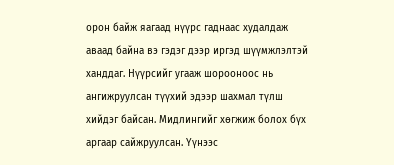орон байж яагаад нүүрс гаднаас худалдаж аваад байна вэ гэдэг дээр иргэд шүүмжлэлтэй ханддаг. Нүүрсийг угааж шорооноос нь ангижруулсан түүхий эдээр шахмал түлш хийдэг байсан. Мидлингийг хөгжиж болох бүх аргаар сайжруулсан. Үүнээс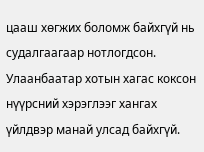цааш хөгжих боломж байхгүй нь судалгаагаар нотлогдсон. Улаанбаатар хотын хагас коксон нүүрсний хэрэглээг хангах үйлдвэр манай улсад байхгүй.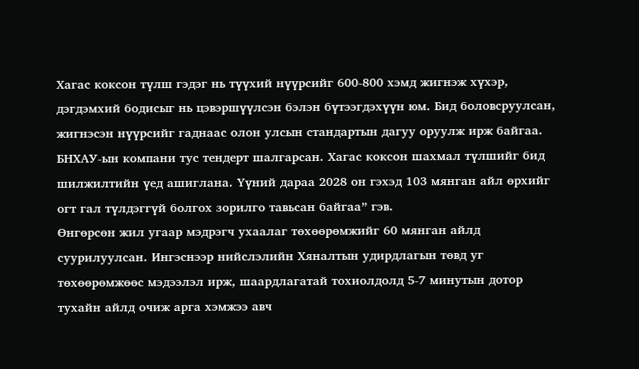Хагас коксон түлш гэдэг нь түүхий нүүрсийг 600-800 хэмд жигнэж хүхэр, дэгдэмхий бодисыг нь цэвэршүүлсэн бэлэн бүтээгдэхүүн юм. Бид боловсруулсан, жигнэсэн нүүрсийг гаднаас олон улсын стандартын дагуу оруулж ирж байгаа. БНХАУ-ын компани тус тендерт шалгарсан. Хагас коксон шахмал түлшийг бид шилжилтийн үед ашиглана. Үүний дараа 2028 он гэхэд 103 мянган айл өрхийг огт гал түлдэггүй болгох зорилго тавьсан байгаа” гэв.
Өнгөрсөн жил угаар мэдрэгч ухаалаг төхөөрөмжийг 60 мянган айлд суурилуулсан. Ингэснээр нийслэлийн Хяналтын удирдлагын төвд уг төхөөрөмжөөс мэдээлэл ирж, шаардлагатай тохиолдолд 5-7 минутын дотор тухайн айлд очиж арга хэмжээ авч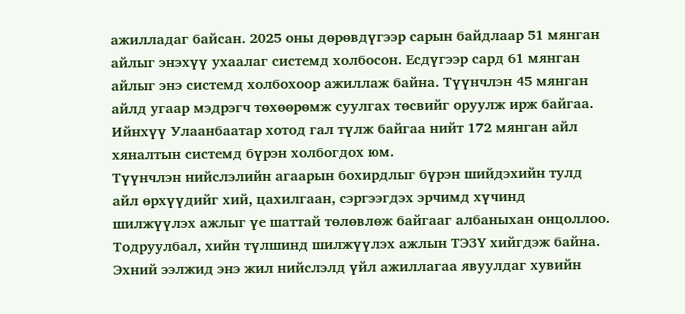ажилладаг байсан. 2025 оны дөрөвдүгээр сарын байдлаар 51 мянган айлыг энэхүү ухаалаг системд холбосон. Есдүгээр сард 61 мянган айлыг энэ системд холбохоор ажиллаж байна. Түүнчлэн 45 мянган айлд угаар мэдрэгч төхөөрөмж суулгах төсвийг оруулж ирж байгаа. Ийнхүү Улаанбаатар хотод гал түлж байгаа нийт 172 мянган айл хяналтын системд бүрэн холбогдох юм.
Түүнчлэн нийслэлийн агаарын бохирдлыг бүрэн шийдэхийн тулд айл өрхүүдийг хий, цахилгаан, сэргээгдэх эрчимд хүчинд шилжүүлэх ажлыг үе шаттай төлөвлөж байгааг албаныхан онцоллоо. Тодруулбал, хийн түлшинд шилжүүлэх ажлын ТЭЗҮ хийгдэж байна. Эхний ээлжид энэ жил нийслэлд үйл ажиллагаа явуулдаг хувийн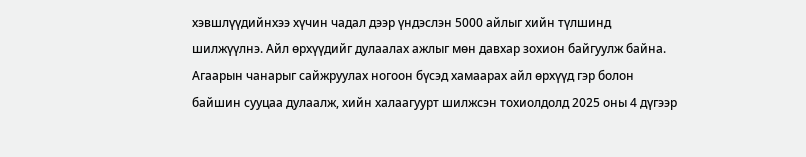хэвшлүүдийнхээ хүчин чадал дээр үндэслэн 5000 айлыг хийн түлшинд шилжүүлнэ. Айл өрхүүдийг дулаалах ажлыг мөн давхар зохион байгуулж байна.
Агаарын чанарыг сайжруулах ногоон бүсэд хамаарах айл өрхүүд гэр болон байшин сууцаа дулаалж, хийн халаагуурт шилжсэн тохиолдолд 2025 оны 4 дүгээр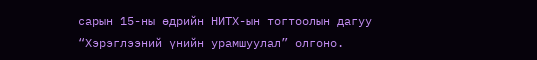сарын 15-ны өдрийн НИТХ-ын тогтоолын дагуу “Хэрэглээний үнийн урамшуулал” олгоно.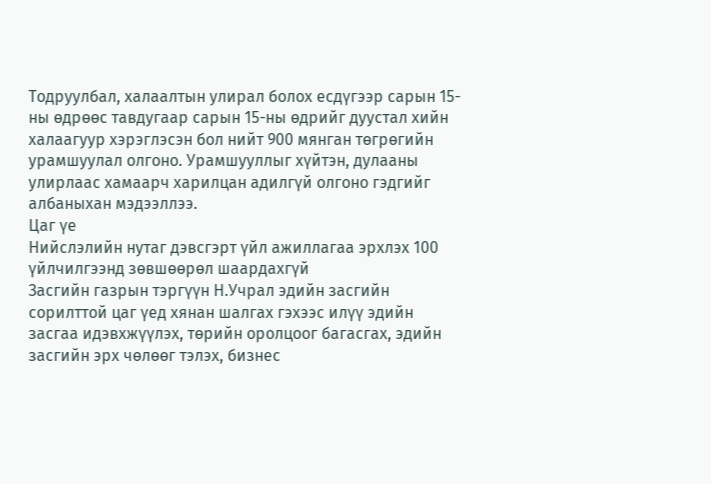Тодруулбал, халаалтын улирал болох есдүгээр сарын 15-ны өдрөөс тавдугаар сарын 15-ны өдрийг дуустал хийн халаагуур хэрэглэсэн бол нийт 900 мянган төгрөгийн урамшуулал олгоно. Урамшууллыг хүйтэн, дулааны улирлаас хамаарч харилцан адилгүй олгоно гэдгийг албаныхан мэдээллээ.
Цаг үе
Нийслэлийн нутаг дэвсгэрт үйл ажиллагаа эрхлэх 100 үйлчилгээнд зөвшөөрөл шаардахгүй
Засгийн газрын тэргүүн Н.Учрал эдийн засгийн сорилттой цаг үед хянан шалгах гэхээс илүү эдийн засгаа идэвхжүүлэх, төрийн оролцоог багасгах, эдийн засгийн эрх чөлөөг тэлэх, бизнес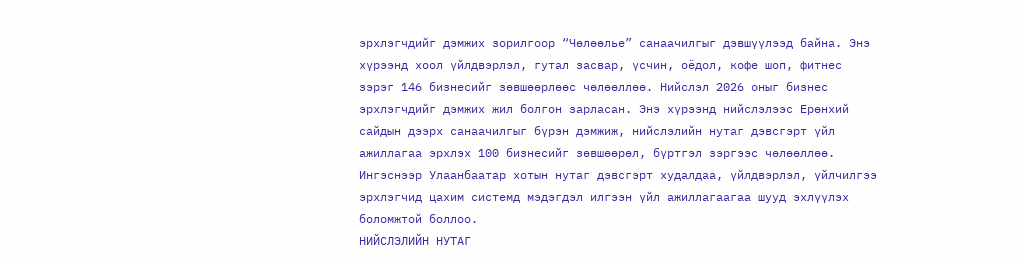эрхлэгчдийг дэмжих зорилгоор “Чөлөөлье” санаачилгыг дэвшүүлээд байна. Энэ хүрээнд хоол үйлдвэрлэл, гутал засвар, үсчин, оёдол, кофе шоп, фитнес зэрэг 146 бизнесийг зөвшөөрлөөс чөлөөллөө. Нийслэл 2026 оныг бизнес эрхлэгчдийг дэмжих жил болгон зарласан. Энэ хүрээнд нийслэлээс Ерөнхий сайдын дээрх санаачилгыг бүрэн дэмжиж, нийслэлийн нутаг дэвсгэрт үйл ажиллагаа эрхлэх 100 бизнесийг зөвшөөрөл, бүртгэл зэргээс чөлөөллөө. Ингэснээр Улаанбаатар хотын нутаг дэвсгэрт худалдаа, үйлдвэрлэл, үйлчилгээ эрхлэгчид цахим системд мэдэгдэл илгээн үйл ажиллагаагаа шууд эхлүүлэх боломжтой боллоо.
НИЙСЛЭЛИЙН НУТАГ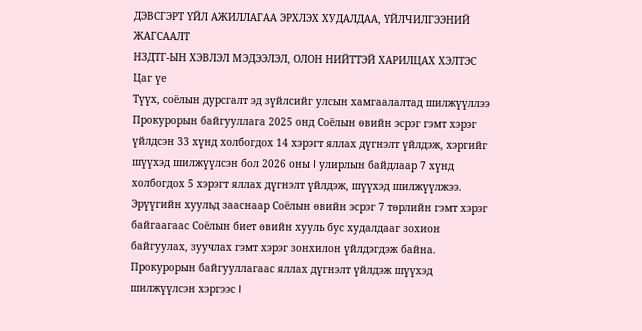ДЭВСГЭРТ ҮЙЛ АЖИЛЛАГАА ЭРХЛЭХ ХУДАЛДАА, ҮЙЛЧИЛГЭЭНИЙ ЖАГСААЛТ
НЗДТГ-ЫН ХЭВЛЭЛ МЭДЭЭЛЭЛ, ОЛОН НИЙТТЭЙ ХАРИЛЦАХ ХЭЛТЭС
Цаг үе
Түүх, соёлын дурсгалт эд зүйлсийг улсын хамгаалалтад шилжүүллээ
Прокурорын байгууллага 2025 онд Соёлын өвийн эсрэг гэмт хэрэг үйлдсэн 33 хүнд холбогдох 14 хэрэгт яллах дүгнэлт үйлдэж, хэргийг шүүхэд шилжүүлсэн бол 2026 оны I улирлын байдлаар 7 хүнд холбогдох 5 хэрэгт яллах дүгнэлт үйлдэж, шүүхэд шилжүүлжээ.
Эрүүгийн хуульд зааснаар Соёлын өвийн эсрэг 7 төрлийн гэмт хэрэг байгаагаас Соёлын биет өвийн хууль бус худалдааг зохион байгуулах, зуучлах гэмт хэрэг зонхилон үйлдэгдэж байна.
Прокурорын байгууллагаас яллах дүгнэлт үйлдэж шүүхэд шилжүүлсэн хэргээс I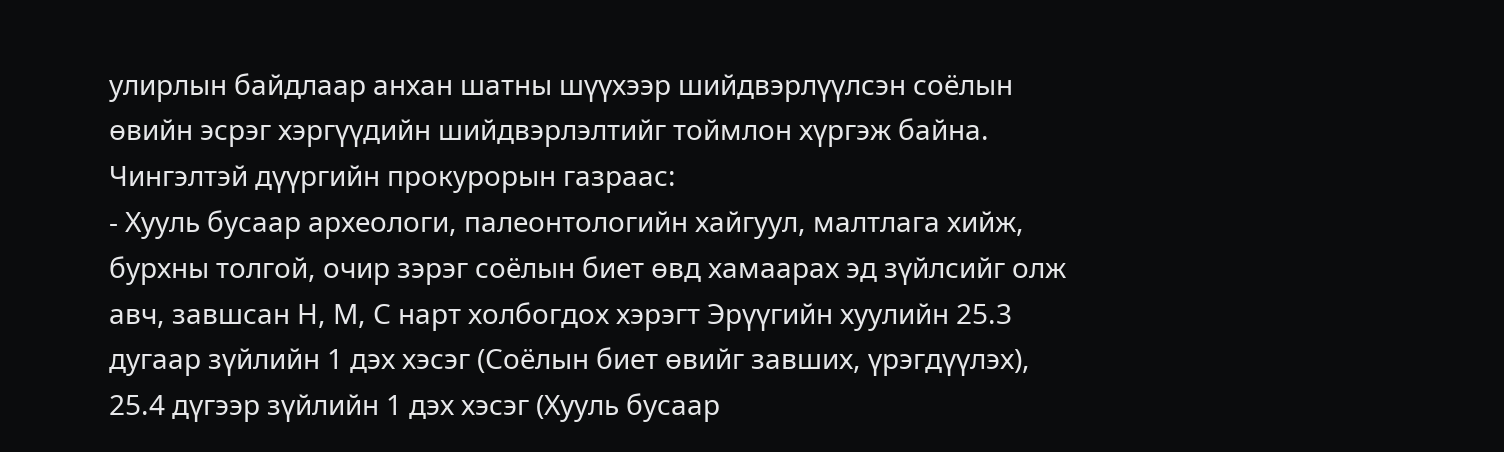улирлын байдлаар анхан шатны шүүхээр шийдвэрлүүлсэн соёлын өвийн эсрэг хэргүүдийн шийдвэрлэлтийг тоймлон хүргэж байна.
Чингэлтэй дүүргийн прокурорын газраас:
- Хууль бусаар археологи, палеонтологийн хайгуул, малтлага хийж, бурхны толгой, очир зэрэг соёлын биет өвд хамаарах эд зүйлсийг олж авч, завшсан Н, М, С нарт холбогдох хэрэгт Эрүүгийн хуулийн 25.3 дугаар зүйлийн 1 дэх хэсэг (Соёлын биет өвийг завших, үрэгдүүлэх), 25.4 дүгээр зүйлийн 1 дэх хэсэг (Хууль бусаар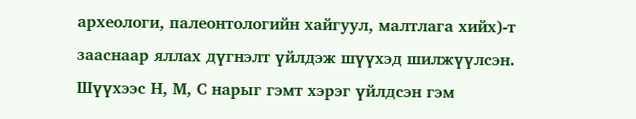археологи, палеонтологийн хайгуул, малтлага хийх)-т зааснаар яллах дүгнэлт үйлдэж шүүхэд шилжүүлсэн. Шүүхээс Н, М, С нарыг гэмт хэрэг үйлдсэн гэм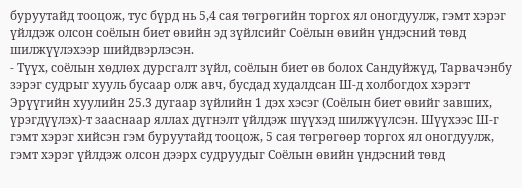буруутайд тооцож, тус бүрд нь 5,4 сая төгрөгийн торгох ял оногдуулж, гэмт хэрэг үйлдэж олсон соёлын биет өвийн эд зүйлсийг Соёлын өвийн үндэсний төвд шилжүүлэхээр шийдвэрлэсэн.
- Түүх, соёлын хөдлөх дурсгалт зүйл, соёлын биет өв болох Сандуйжүд, Тарвачэнбу зэрэг судрыг хууль бусаар олж авч, бусдад худалдсан Ш-д холбогдох хэрэгт Эрүүгийн хуулийн 25.3 дугаар зүйлийн 1 дэх хэсэг (Соёлын биет өвийг завших, үрэгдүүлэх)-т зааснаар яллах дүгнэлт үйлдэж шүүхэд шилжүүлсэн. Шүүхээс Ш-г гэмт хэрэг хийсэн гэм буруутайд тооцож, 5 сая төгрөгөөр торгох ял оногдуулж, гэмт хэрэг үйлдэж олсон дээрх судруудыг Соёлын өвийн үндэсний төвд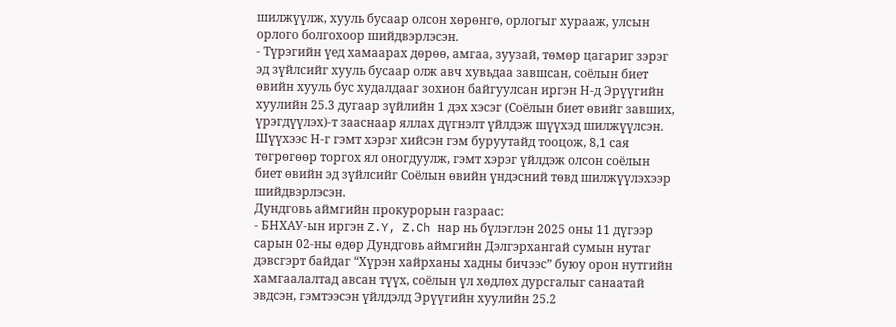шилжүүлж, хууль бусаар олсон хөрөнгө, орлогыг хурааж, улсын орлого болгохоор шийдвэрлэсэн.
- Түрэгийн үед хамаарах дөрөө, амгаа, зуузай, төмөр цагариг зэрэг эд зүйлсийг хууль бусаар олж авч хувьдаа завшсан, соёлын биет өвийн хууль бус худалдааг зохион байгуулсан иргэн Н-д Эрүүгийн хуулийн 25.3 дугаар зүйлийн 1 дэх хэсэг (Соёлын биет өвийг завших, үрэгдүүлэх)-т зааснаар яллах дүгнэлт үйлдэж шүүхэд шилжүүлсэн. Шүүхээс Н-г гэмт хэрэг хийсэн гэм буруутайд тооцож, 8,1 сая төгрөгөөр торгох ял оногдуулж, гэмт хэрэг үйлдэж олсон соёлын биет өвийн эд зүйлсийг Соёлын өвийн үндэсний төвд шилжүүлэхээр шийдвэрлэсэн.
Дундговь аймгийн прокурорын газраас:
- БНХАУ-ын иргэн Z.Y, Z.Ch нар нь бүлэглэн 2025 оны 11 дүгээр сарын 02-ны өдөр Дундговь аймгийн Дэлгэрхангай сумын нутаг дэвсгэрт байдаг “Хүрэн хайрханы хадны бичээс” буюу орон нутгийн хамгаалалтад авсан түүх, соёлын үл хөдлөх дурсгалыг санаатай эвдсэн, гэмтээсэн үйлдэлд Эрүүгийн хуулийн 25.2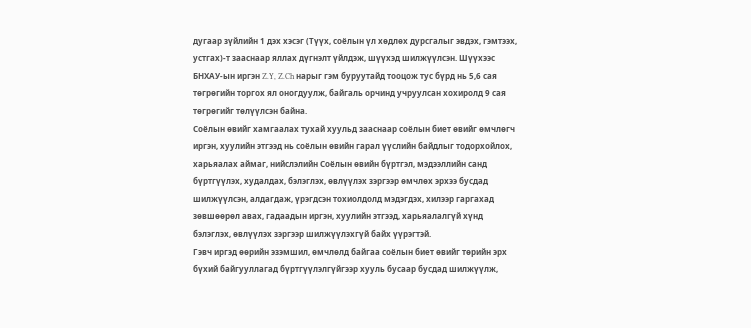дугаар зүйлийн 1 дэх хэсэг (Түүх, соёлын үл хөдлөх дурсгалыг эвдэх, гэмтээх, устгах)-т зааснаар яллах дүгнэлт үйлдэж, шүүхэд шилжүүлсэн. Шүүхээс БНХАУ-ын иргэн Z.Y, Z.Ch нарыг гэм буруутайд тооцож тус бүрд нь 5,6 сая төгрөгийн торгох ял оногдуулж, байгаль орчинд учруулсан хохиролд 9 сая төгрөгийг төлүүлсэн байна.
Соёлын өвийг хамгаалах тухай хуульд зааснаар соёлын биет өвийг өмчлөгч иргэн, хуулийн этгээд нь соёлын өвийн гарал үүслийн байдлыг тодорхойлох, харьяалах аймаг, нийслэлийн Соёлын өвийн бүртгэл, мэдээллийн санд бүртгүүлэх, худалдах, бэлэглэх, өвлүүлэх зэргээр өмчлөх эрхээ бусдад шилжүүлсэн, алдагдаж, үрэгдсэн тохиолдолд мэдэгдэх, хилээр гаргахад зөвшөөрөл авах, гадаадын иргэн, хуулийн этгээд, харьяалалгүй хүнд бэлэглэх, өвлүүлэх зэргээр шилжүүлэхгүй байх үүрэгтэй.
Гэвч иргэд өөрийн эзэмшил, өмчлөлд байгаа соёлын биет өвийг төрийн эрх бүхий байгууллагад бүртгүүлэлгүйгээр хууль бусаар бусдад шилжүүлж,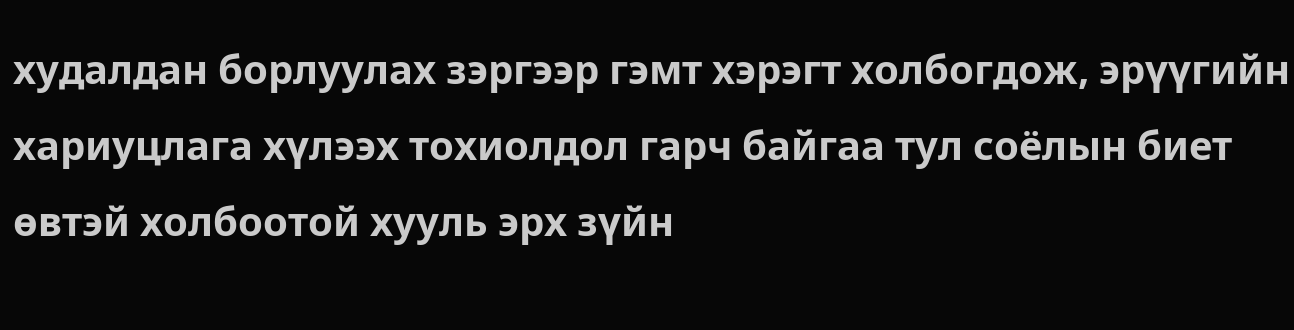худалдан борлуулах зэргээр гэмт хэрэгт холбогдож, эрүүгийн хариуцлага хүлээх тохиолдол гарч байгаа тул соёлын биет өвтэй холбоотой хууль эрх зүйн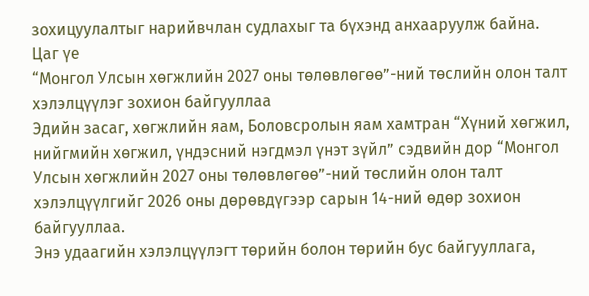зохицуулалтыг нарийвчлан судлахыг та бүхэнд анхааруулж байна.
Цаг үе
“Монгол Улсын хөгжлийн 2027 оны төлөвлөгөө”-ний төслийн олон талт хэлэлцүүлэг зохион байгууллаа
Эдийн засаг, хөгжлийн яам, Боловсролын яам хамтран “Хүний хөгжил, нийгмийн хөгжил, үндэсний нэгдмэл үнэт зүйл” сэдвийн дор “Монгол Улсын хөгжлийн 2027 оны төлөвлөгөө”-ний төслийн олон талт хэлэлцүүлгийг 2026 оны дөрөвдүгээр сарын 14-ний өдөр зохион байгууллаа.
Энэ удаагийн хэлэлцүүлэгт төрийн болон төрийн бус байгууллага,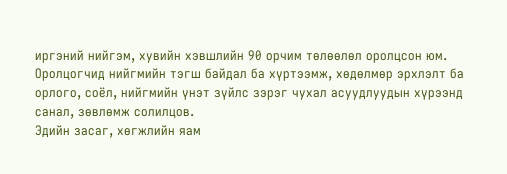иргэний нийгэм, хувийн хэвшлийн 90 орчим төлөөлөл оролцсон юм. Оролцогчид нийгмийн тэгш байдал ба хүртээмж, хөдөлмөр эрхлэлт ба орлого, соёл, нийгмийн үнэт зүйлс зэрэг чухал асуудлуудын хүрээнд санал, зөвлөмж солилцов.
Эдийн засаг, хөгжлийн яам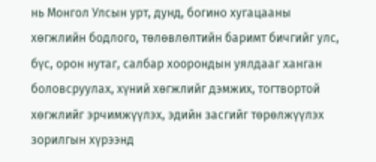нь Монгол Улсын урт, дунд, богино хугацааны хөгжлийн бодлого, төлөвлөлтийн баримт бичгийг улс, бүс, орон нутаг, салбар хоорондын уялдааг ханган боловсруулах, хүний хөгжлийг дэмжих, тогтвортой хөгжлийг эрчимжүүлэх, эдийн засгийг төрөлжүүлэх зорилгын хүрээнд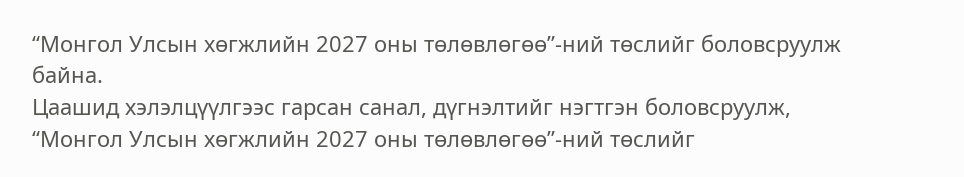“Монгол Улсын хөгжлийн 2027 оны төлөвлөгөө”-ний төслийг боловсруулж байна.
Цаашид хэлэлцүүлгээс гарсан санал, дүгнэлтийг нэгтгэн боловсруулж, “Монгол Улсын хөгжлийн 2027 оны төлөвлөгөө”-ний төслийг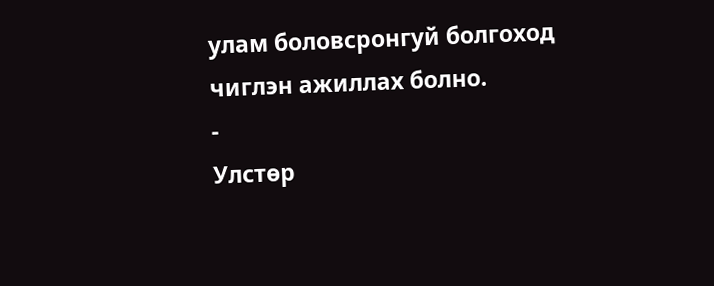улам боловсронгуй болгоход чиглэн ажиллах болно.
-
Улстөр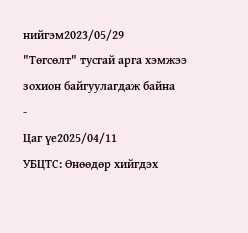нийгэм2023/05/29
"Төгсөлт" тусгай арга хэмжээ зохион байгуулагдаж байна
-
Цаг үе2025/04/11
УБЦТС: Өнөөдөр хийгдэх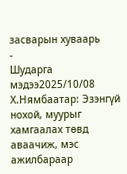засварын хуваарь
-
Шударга мэдээ2025/10/08
Х.Нямбаатар: Эзэнгүй нохой, муурыг хамгаалах төвд аваачиж, мэс ажилбараар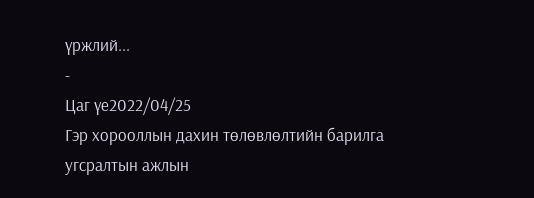үржлий...
-
Цаг үе2022/04/25
Гэр хорооллын дахин төлөвлөлтийн барилга угсралтын ажлын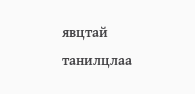явцтай танилцлаа